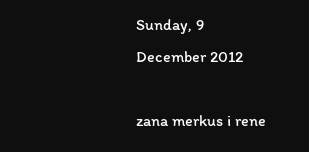Sunday, 9 December 2012

zana merkus i rene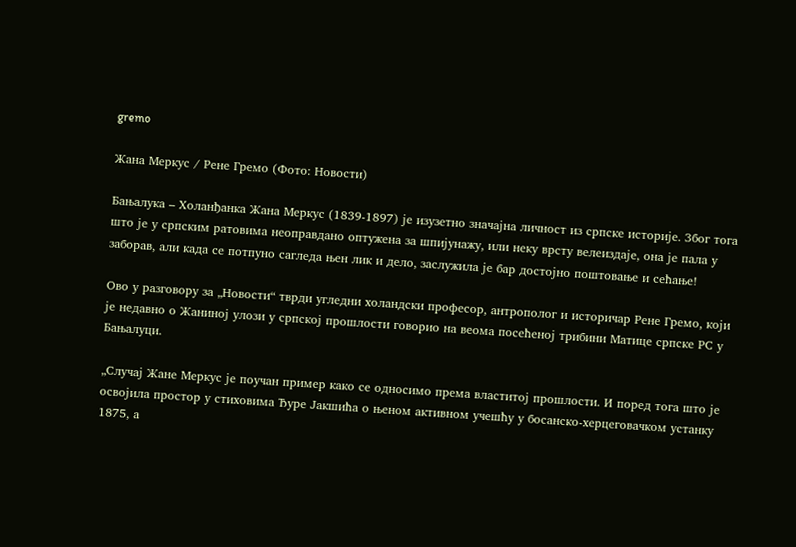gremo

Жана Меркус / Рене Гремо (Фото: Новости)

Бањалука – Холанђанка Жана Меркус (1839-1897) је изузетно значајна личност из српске историје. Због тога што је у српским ратовима неоправдано оптужена за шпијунажу, или неку врсту велеиздаје, она је пала у заборав, али када се потпуно сагледа њен лик и дело, заслужила је бар достојно поштовање и сећање!

Ово у разговору за „Новости“ тврди угледни холандски професор, антрополог и историчар Рене Гремо, који је недавно о Жаниној улози у српској прошлости говорио на веома посећеној трибини Матице српске РС у Бањалуци.

„Случај Жане Меркус је поучан пример како се односимо према властитој прошлости. И поред тога што је освојила простор у стиховима Ђуре Јакшића о њеном активном учешћу у босанско-херцеговачком устанку 1875, а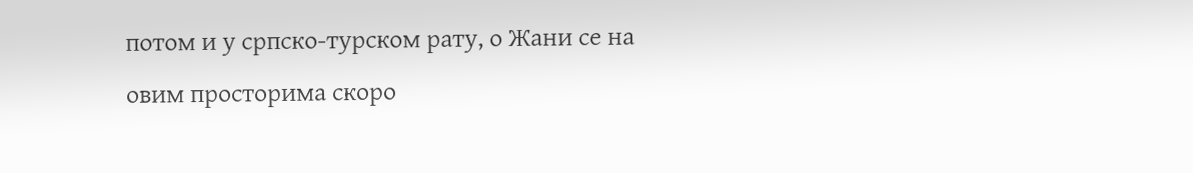потом и у српско-турском рату, о Жани се на овим просторима скоро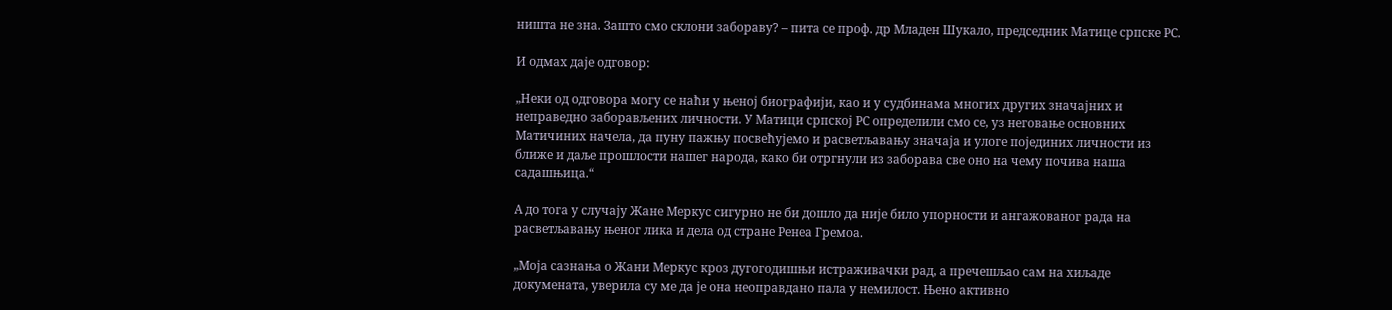ништа не зна. Зашто смо склони забораву? – пита се проф. др Младен Шукало, председник Матице српске РС.

И одмах даје одговор:

„Неки од одговора могу се наћи у њеној биографији, као и у судбинама многих других значајних и неправедно заборављених личности. У Матици српској РС определили смо се, уз неговање основних Матичиних начела, да пуну пажњу посвећујемо и расветљавању значаја и улоге појединих личности из ближе и даље прошлости нашег народа, како би отргнули из заборава све оно на чему почива наша садашњица.“

А до тога у случају Жане Меркус сигурно не би дошло да није било упорности и ангажованог рада на расветљавању њеног лика и дела од стране Ренеа Гремоа.

„Моја сазнања о Жани Меркус кроз дугогодишњи истраживачки рад, а пречешљао сам на хиљаде докумената, уверила су ме да је она неоправдано пала у немилост. Њено активно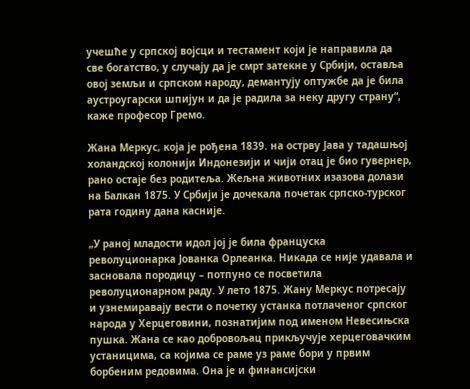учешће у српској војсци и тестамент који је направила да све богатство, у случају да је смрт затекне у Србији, оставља овој земљи и српском народу, демантују оптужбе да је била аустроугарски шпијун и да је радила за неку другу страну“, каже професор Гремо.

Жана Меркус, која је рођена 1839. на острву Јава у тадашњој холандској колонији Индонезији и чији отац је био гувернер, рано остаје без родитеља. Жељна животних изазова долази на Балкан 1875. У Србији је дочекала почетак српско-турског рата годину дана касније.

„У раној младости идол јој је била француска револуционарка Јованка Орлеанка. Никада се није удавала и засновала породицу – потпуно се посветила револуционарном раду. У лето 1875. Жану Меркус потресају и узнемиравају вести о почетку устанка потлаченог српског народа у Херцеговини, познатијим под именом Невесињска пушка. Жана се као добровољац прикључује херцеговачким устаницима, са којима се раме уз раме бори у првим борбеним редовима. Она је и финансијски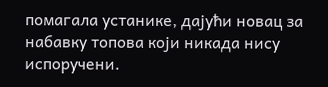помагала устанике, дајући новац за набавку топова који никада нису испоручени.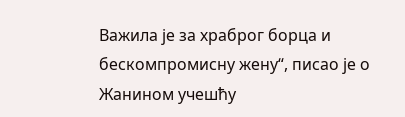Важила је за храброг борца и бескомпромисну жену“, писао је о Жанином учешћу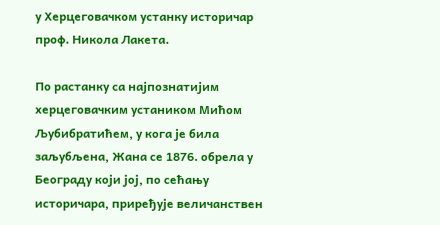у Херцеговачком устанку историчар проф. Никола Лакета.

По растанку са најпознатијим херцеговачким устаником Мићом Љубибратићем, у кога је била заљубљена, Жана се 1876. обрела у Београду који јој, по сећању историчара, приређује величанствен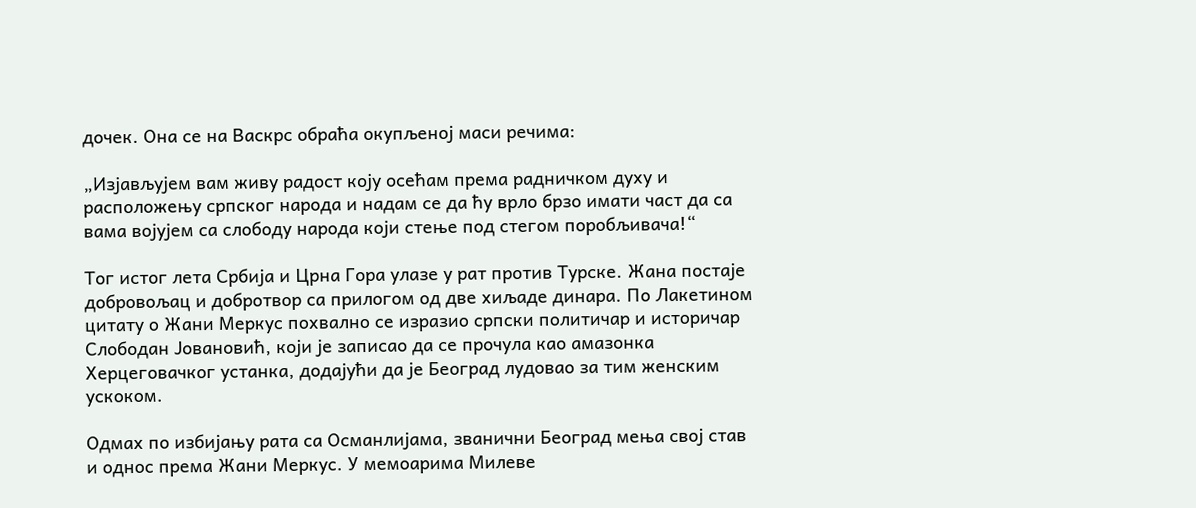дочек. Она се на Васкрс обраћа окупљеној маси речима:

„Изјављујем вам живу радост коју осећам према радничком духу и расположењу српског народа и надам се да ћу врло брзо имати част да са вама војујем са слободу народа који стење под стегом поробљивача!“

Тог истог лета Србија и Црна Гора улазе у рат против Турске. Жана постаје добровољац и добротвор са прилогом од две хиљаде динара. По Лакетином цитату о Жани Меркус похвално се изразио српски политичар и историчар Слободан Јовановић, који је записао да се прочула као амазонка Херцеговачког устанка, додајући да је Београд лудовао за тим женским ускоком.

Одмах по избијању рата са Османлијама, званични Београд мења свој став и однос према Жани Меркус. У мемоарима Милеве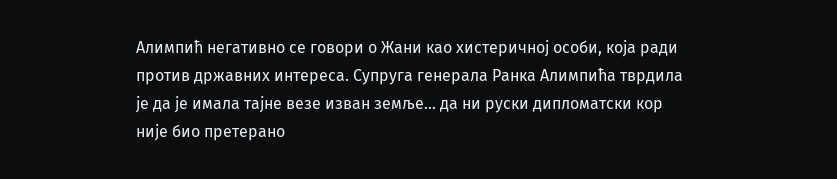Алимпић негативно се говори о Жани као хистеричној особи, која ради против државних интереса. Супруга генерала Ранка Алимпића тврдила је да је имала тајне везе изван земље… да ни руски дипломатски кор није био претерано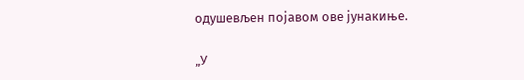одушевљен појавом ове јунакиње.

„У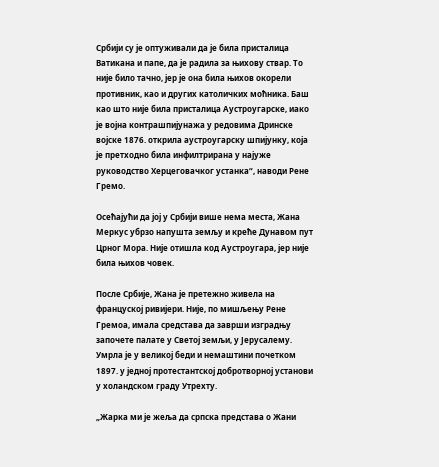Србији су је оптуживали да је била присталица Ватикана и папе, да је радила за њихову ствар. То није било тачно, јер је она била њихов окорели противник, као и других католичких моћника. Баш као што није била присталица Аустроугарске, иако је војна контрашпијунажа у редовима Дринске војске 1876. открила аустроугарску шпијунку, која је претходно била инфилтрирана у најуже руководство Херцеговачког устанка“, наводи Рене Гремо.

Осећајући да јој у Србији више нема места, Жана Меркус убрзо напушта земљу и креће Дунавом пут Црног Мора. Није отишла код Аустроугара, јер није била њихов човек.

После Србије, Жана је претежно живела на француској ривијери. Није, по мишљењу Рене Гремоа, имала средстава да заврши изградњу започете палате у Светој земљи, у Јерусалему. Умрла је у великој беди и немаштини почетком 1897. у једној протестантској добротворној установи у холандском граду Утрехту.

„Жарка ми је жеља да српска представа о Жани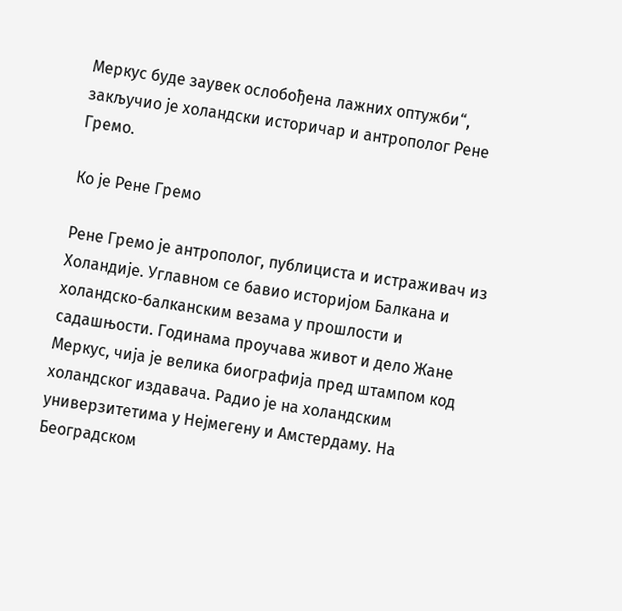Меркус буде заувек ослобођена лажних оптужби“, закључио је холандски историчар и антрополог Рене Гремо.

Ко је Рене Гремо

Рене Гремо је антрополог, публициста и истраживач из Холандије. Углавном се бавио историјом Балкана и холандско-балканским везама у прошлости и садашњости. Годинама проучава живот и дело Жане Меркус, чија је велика биографија пред штампом код холандског издавача. Радио је на холандским универзитетима у Нејмегену и Амстердаму. На Београдском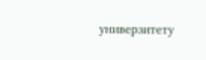универзитету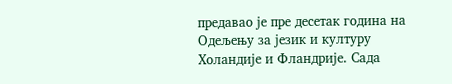предавао је пре десетак година на Одељењу за језик и културу Холандије и Фландрије. Сада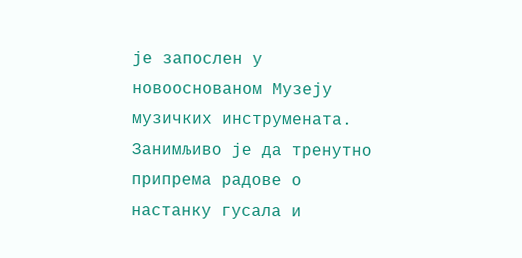је запослен у новооснованом Музеју музичких инструмената. Занимљиво је да тренутно припрема радове о настанку гусала и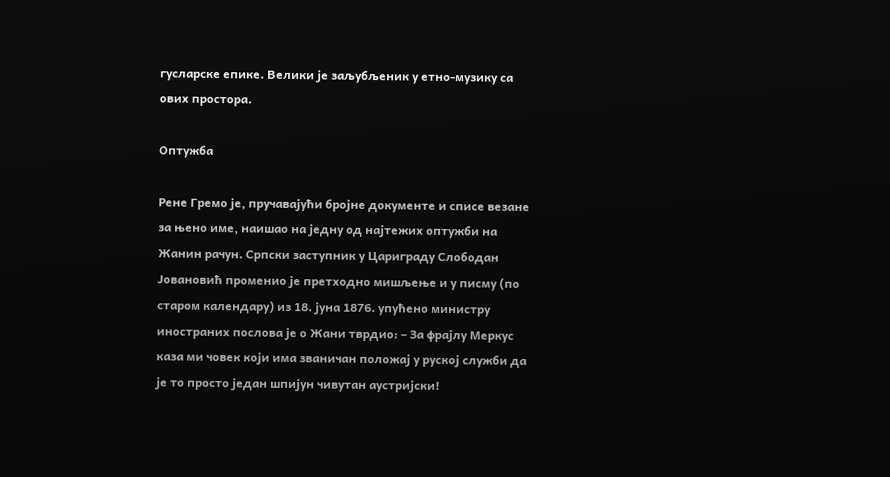гусларске епике. Велики је заљубљеник у етно-музику са ових простора.

Оптужба

Рене Гремо је, пручавајући бројне документе и списе везане за њено име, наишао на једну од најтежих оптужби на Жанин рачун. Српски заступник у Цариграду Слободан Јовановић променио је претходно мишљење и у писму (по старом календару) из 18. јуна 1876. упућено министру иностраних послова је о Жани тврдио: – За фрајлу Меркус каза ми човек који има званичан положај у руској служби да је то просто један шпијун чивутан аустријски!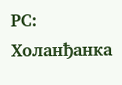РС: Холанђанка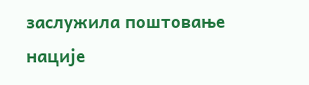заслужила поштовање нације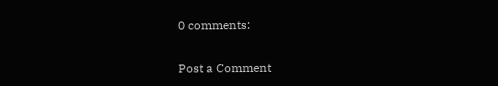0 comments:

Post a Comment